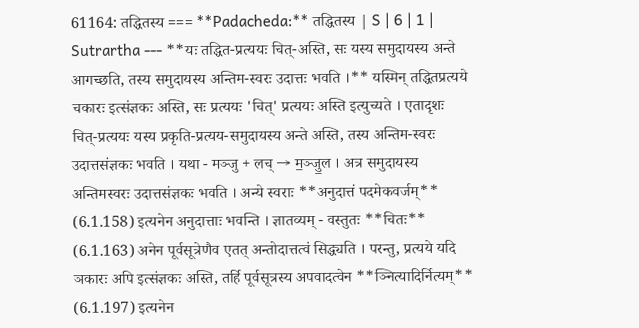61164: तद्धितस्य === **Padacheda:** तद्धितस्य | S | 6 | 1 | Sutrartha --- **यः तद्धित-प्रत्ययः चित्-अस्ति, सः यस्य समुदायस्य अन्ते आगच्छति, तस्य समुदायस्य अन्तिम-स्वरः उदात्तः भवति ।** यस्मिन् तद्धितप्रत्यये चकारः इत्संज्ञकः अस्ति, सः प्रत्ययः 'चित्' प्रत्ययः अस्ति इत्युच्यते । एतादृशः चित्-प्रत्ययः यस्य प्रकृति-प्रत्यय-समुदायस्य अन्ते अस्ति, तस्य अन्तिम-स्वरः उदात्तसंज्ञकः भवति । यथा - मञ्जु + लच् → म॒ञ्जु॒ल । अत्र समुदायस्य अन्तिमस्वरः उदात्तसंज्ञकः भवति । अन्ये स्वराः **अनुदात्तं पदमेकवर्जम्** (6.1.158) इत्यनेन अनुदात्ताः भवन्ति । ज्ञातव्यम् - वस्तुतः **चितः** (6.1.163) अनेन पूर्वसूत्रेणैव एतत् अन्तोदात्तत्वं सिद्ध्यति । परन्तु, प्रत्यये यदि ञकारः अपि इत्संज्ञकः अस्ति, तर्हि पूर्वसूत्रस्य अपवादत्वेन **ञ्नित्यादिर्नित्यम्** (6.1.197) इत्यनेन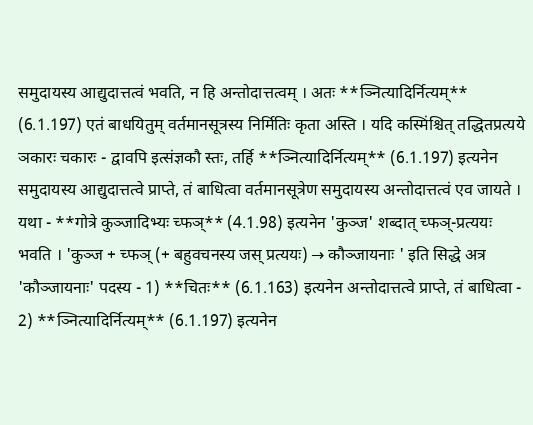समुदायस्य आद्युदात्तत्वं भवति, न हि अन्तोदात्तत्वम् । अतः **ञ्नित्यादिर्नित्यम्** (6.1.197) एतं बाधयितुम् वर्तमानसूत्रस्य निर्मितिः कृता अस्ति । यदि कस्मिंश्चित् तद्धितप्रत्यये ञकारः चकारः - द्वावपि इत्संज्ञकौ स्तः, तर्हि **ञ्नित्यादिर्नित्यम्** (6.1.197) इत्यनेन समुदायस्य आद्युदात्तत्वे प्राप्ते, तं बाधित्वा वर्तमानसूत्रेण समुदायस्य अन्तोदात्तत्वं एव जायते । यथा - **गोत्रे कुञ्जादिभ्यः च्फञ्** (4.1.98) इत्यनेन 'कुञ्ज' शब्दात् च्फञ्-प्रत्ययः भवति । 'कुञ्ज + च्फञ् (+ बहुवचनस्य जस् प्रत्ययः) → कौञ्जायनाः ' इति सिद्धे अत्र 'कौञ्जायनाः' पदस्य - 1) **चितः** (6.1.163) इत्यनेन अन्तोदात्तत्वे प्राप्ते, तं बाधित्वा - 2) **ञ्नित्यादिर्नित्यम्** (6.1.197) इत्यनेन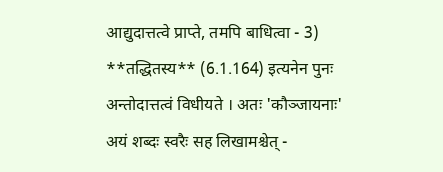आद्युदात्तत्वे प्राप्ते, तमपि बाधित्वा - 3) **तद्धितस्य** (6.1.164) इत्यनेन पुनः अन्तोदात्तत्वं विधीयते । अतः 'कौञ्जायनाः' अयं शब्दः स्वरैः सह लिखामश्चेत् -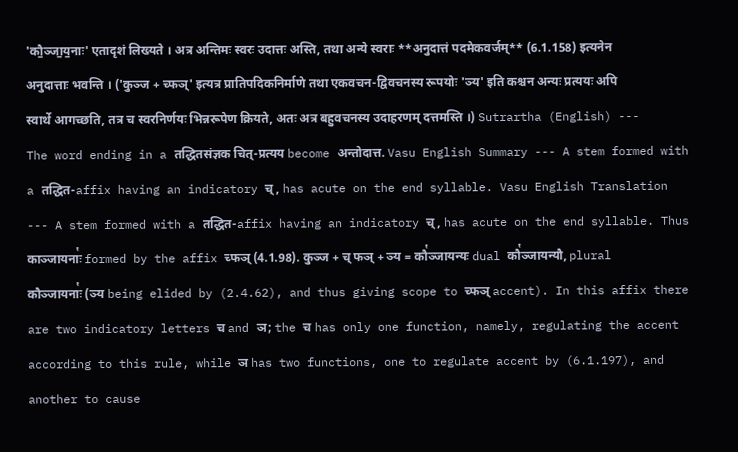'कौ॒ञ्जा॒य॒नाः' एतादृशं लिख्यते । अत्र अन्तिमः स्वरः उदात्तः अस्ति, तथा अन्ये स्वराः **अनुदात्तं पदमेकवर्जम्** (6.1.158) इत्यनेन अनुदात्ताः भवन्ति । ('कुञ्ज + च्फञ्' इत्यत्र प्रातिपदिकनिर्माणे तथा एकवचन-द्विवचनस्य रूपयोः 'ञ्य' इति कश्चन अन्यः प्रत्ययः अपि स्वार्थे आगच्छति, तत्र च स्वरनिर्णयः भिन्नरूपेण क्रियते, अतः अत्र बहुवचनस्य उदाहरणम् दत्तमस्ति ।) Sutrartha (English) --- The word ending in a तद्धितसंज्ञक चित्-प्रत्यय become अन्तोदात्त. Vasu English Summary --- A stem formed with a तद्धित-affix having an indicatory च् , has acute on the end syllable. Vasu English Translation --- A stem formed with a तद्धित-affix having an indicatory च् , has acute on the end syllable. Thus काञ्जायनाः꣡ formed by the affix च्फञ् (4.1.98). कुञ्ज + च् फञ् + ञ्य = कौ꣡ञ्जायन्यः dual कौ꣡ञ्जायन्यौ, plural कौञ्जायनाः꣡ (ञ्य being elided by (2.4.62), and thus giving scope to च्फञ् accent). In this affix there are two indicatory letters च and ञ; the च has only one function, namely, regulating the accent according to this rule, while ञ has two functions, one to regulate accent by (6.1.197), and another to cause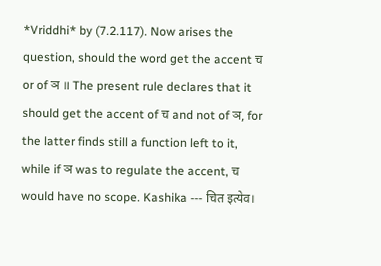*Vriddhi* by (7.2.117). Now arises the question, should the word get the accent च or of ञ ॥ The present rule declares that it should get the accent of च and not of ञ, for the latter finds still a function left to it, while if ञ was to regulate the accent, च would have no scope. Kashika --- चित इत्येव।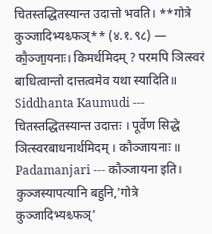चितस्तद्धितस्यान्त उदात्तो भवति। **गोत्रे कुञ्जादिभ्यश्च्फञ्** (४.१.९८) — कौ॒ञ्जा॒यनाः। किमर्थमिदम् ? परमपि ञित्स्वरं बाधित्वान्तो दात्तत्वमेव यथा स्यादिति॥ Siddhanta Kaumudi --- चितस्तद्धितस्यान्त उदात्तः । पूर्वेण सिद्धे ञित्स्वरबाधनार्थमिदम् । कौञ्जायनाः ॥ Padamanjari --- कौञ्जायना इति। कुञ्जस्यापत्यानि बहुनि,'गोत्रे कुञ्जादिभ्यश्च्फञ्'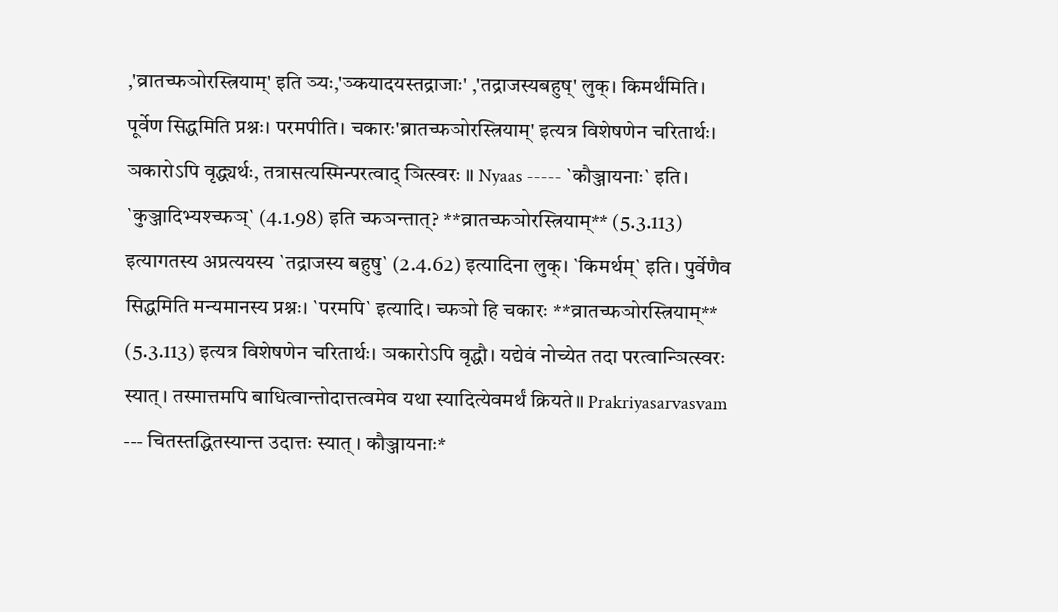,'व्रातच्फञोरस्त्रियाम्' इति ञ्यः,'ञ्कयादयस्तद्राजाः' ,'तद्राजस्यबहुष्' लुक्। किमर्थंमिति। पूर्वेण सिद्धमिति प्रश्नः। परमपीति। चकारः'ब्रातच्फञोरस्त्रियाम्' इत्यत्र विशेषणेन चरितार्थः। ञकारोऽपि वृद्ध्यर्थः, तत्रासत्यस्मिन्परत्वाद् ञित्स्वरः ॥ Nyaas ----- `कौञ्जायनाः` इति। `कुञ्जादिभ्यश्च्फञ्` (4.1.98) इति च्फञन्तात्? **व्रातच्फञोरस्त्रियाम्** (5.3.113) इत्यागतस्य अप्रत्ययस्य `तद्राजस्य बहुषु` (2.4.62) इत्यादिना लुक्। `किमर्थम्` इति। पुर्वेणैव सिद्धमिति मन्यमानस्य प्रश्नः। `परमपि` इत्यादि। च्फञो हि चकारः **व्रातच्फञोरस्त्रियाम्** (5.3.113) इत्यत्र विशेषणेन चरितार्थः। ञकारोऽपि वृद्धौ। यद्येवं नोच्येत तदा परत्वान्ञित्स्वरः स्यात्। तस्मात्तमपि बाधित्वान्तोदात्तत्वमेव यथा स्यादित्येवमर्थं क्रियते॥ Prakriyasarvasvam --- चितस्तद्धितस्यान्त उदात्तः स्यात् । कौञ्जायनाः*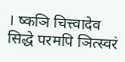। ष्कञि चित्त्वादेव सिद्धे परमपि ञित्स्वरं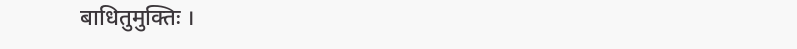बाधितुमुक्तिः ।